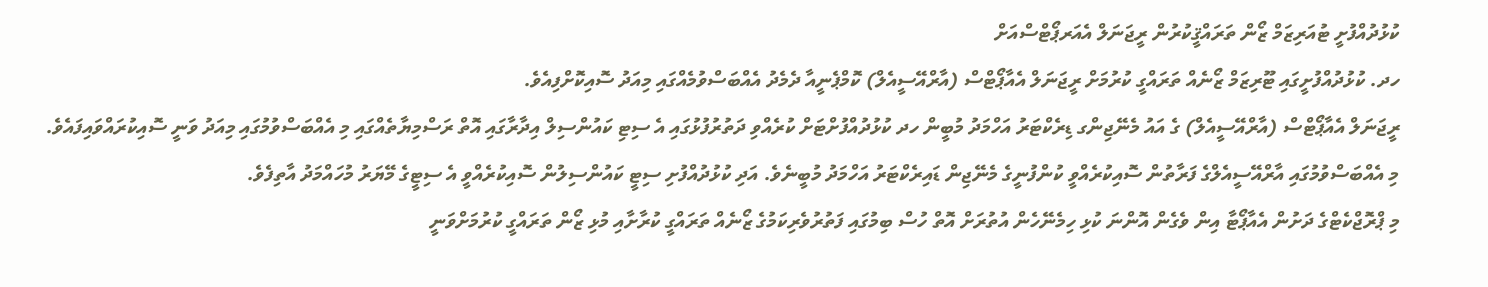ކުޅުދުއްފުށީ ޓުއަރިޒަމް ޒޯން ތަރައްޤީކުރުން ރީޖަނަލް އެއަރޕޯޓްސްއަށް
ހދ. ކުޅުދުއްފުށީގައި ޓޫރިޒަމް ޒޯނެއް ތަރައްގީ ކުރުމަށް ރީޖަނަލް އެއާޕޯޓްސް (އާރްއޭސީއެލް) ކޮމްޕެނީއާ ދެމެދު އެއްބަސްވުމެއްގައި މިއަދު ސޮއިކޮށްފިއެވެ.
ރީޖަނަލް އެއާޕޯޓްސް (އާރްއޭސީއެލް) ގެ އައު މެނޭޖިންގ ޑިރެކްޓަރު އަހްމަދު މުބީން ހދ ކުޅުދުއްފުށްޓަށް ކުރެއްވި ދަތުރުފުޅުގައި އެ ސިޓި ކައުންސިލް އިދާރާގައި އޮތް ރަސްމިޔާތެއްގައި މި އެއްބަސްވުމުގައި މިއަދު ވަނީ ސޮއިކުރައްވައިފައެވެ.
މި އެއްބަސްވުމުގައި އާރްއޭސީއެލްގެ ފަރާތުން ސޮއިކުރެއްވީ ކުންފުނީގެ މެނޭޖިން ޑައިރެކްޓަރު އަހްމަދު މުބީނެވެ. އަދި ކުޅުދުއްފުށި ސިޓީ ކައުންސިލުން ސޮއިކުރެއްވީ އެ ސިޓީގެ މޭޔަރު މުހައްމަދު އާތިފެވެ.
މި ޕްރޮޖްކެޓްގެ ދަށުން އެއާޕޯޓާ އިން ވެގެން އޮންނަ ކުޅި ހިމެނޭހެން އުތުރަށް އޮތް ހުސް ބިމުގައި ފަތުރުވެރިކަމުގެ ޒޯނެއް ތަރައްގީ ކުރާށާއި މުޅި ޒޯން ތަރައްގީ ކުރުމަށްވަނީ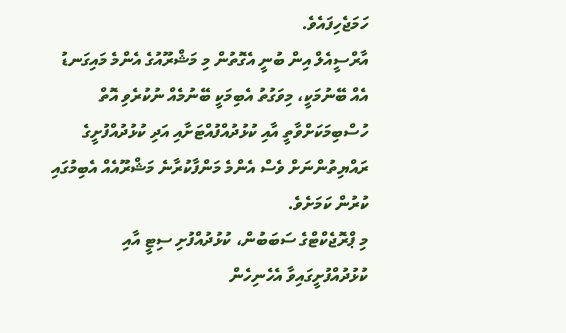ހަމަޖެހިފައެވެ.
އާރްސީއެލް އިން ބުނީ އެގޮތުން މި މަޝްރޫއުގެ އެންމެ މައިގަނޑު އެއް ބޭނުމަކީ، މިވަގުތު އެބިމަކީ ބޭނުމެއް ނުކުރެވި އޮތް ހުސްބިމަކަށްވާތީ އާއި ކުޅުދުއްފުއްޓަށާއި އަދި ކުޅުދުއްފުށީގެ ރައްޔިތުންނަށް ވެސް އެންމެ މަންފާކުރާނެ މަޝްރޫއެއް އެބިމުގައި ކުރުން ކަމަށެވެ.
މި ޕްރޮޖެކްޓްގެ ސަބަބުން، ކުޅުދުއްފުށި ސިޓީ އާއި ކުޅުދުއްފުށީގައިވާ އެހެނިހެން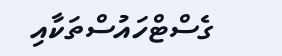ގެސްޓްހައުސްތަކާއި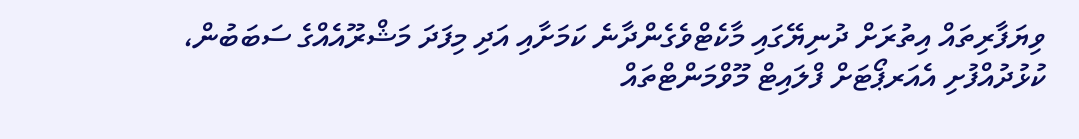ވިޔަފާރިތައް އިތުރަށް ދުނިޔޭގައި މާކެޓްވެގެންދާނެ ކަމަށާއި އަދި މިފަދަ މަޝްރޫއެއްގެ ސަބަބުން، ކުޅުދުއްފުށި އެއަރޕޯޓަށް ފްލައިޓް މޫވްމަންޓްތައް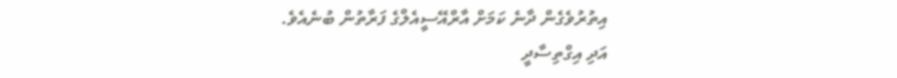އިތުރުވެގެން ދާނެ ކަމަށް އާރްއޭސީއެލްގެ ފަރާތުން ބުނެއެވެ.
އަދި އިގްތިސާދީ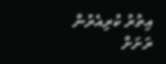އިތުރު ކުރިއެރުން ރަށަށް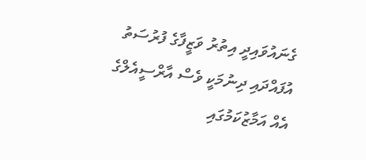ގެނައުވައިދީ އިތުރު ވަޒީފާގެ ފުރުސަތު އުފައްދައި ދިނުމަކީ ވެސް އާރްސީއެލްގެ އެއް އަމާޒުކަމުގައި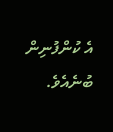އެ ކުންފުނިން ބުނެއެވެ.